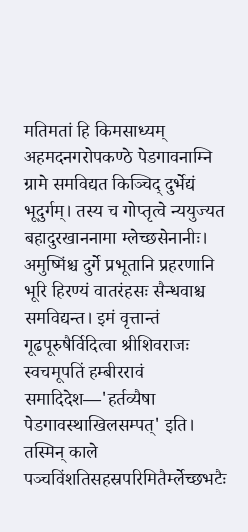मतिमतां हि किमसाध्यम्
अहमदनगरोपकण्ठे पेडगावनाम्नि ग्रामे समविद्यत किञ्चिद् दुर्भेद्यं भूदुर्गम्। तस्य च गोप्तृत्वे न्ययुज्यत बहादुरखाननामा म्लेच्छसेनानीः। अमुष्मिंश्च दुर्गे प्रभूतानि प्रहरणानि भूरि हिरण्यं वातरंहसः सैन्धवाश्च समविद्यन्त। इमं वृत्तान्तं गूढपूरुषैर्विदित्वा श्रीशिवराजः स्वचमूपतिं हम्बीररावं समादिदेश—'हर्तव्यैषा पेडगावस्थाखिलसम्पत्' इति।
तस्मिन् काले पञ्चविंशतिसहस्रपरिमितैर्म्लेच्छभटैः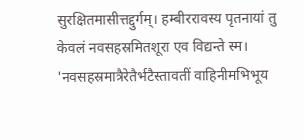सुरक्षितमासीत्तद्दुर्गम्। हम्बीररावस्य पृतनायां तु केवलं नवसहस्रमितशूरा एव विद्यन्ते स्म। 'नवसहस्रमात्रैरेतैर्भटैस्तावतीं वाहिनीमभिभूय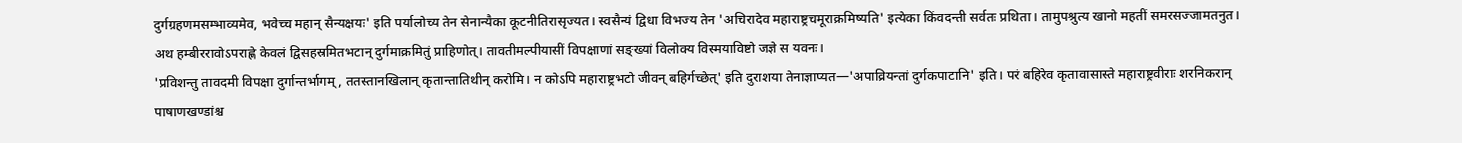दुर्गग्रहणमसम्भाव्यमेव, भवेच्च महान् सैन्यक्षयः' इति पर्यालोच्य तेन सेनान्यैका कूटनीतिरासृज्यत। स्वसैन्यं द्विधा विभज्य तेन 'अचिरादेव महाराष्ट्रचमूराक्रमिष्यति' इत्येका किंवदन्ती सर्वतः प्रथिता। तामुपश्रुत्य खानो महतीं समरसज्जामतनुत। अथ हम्बीररावोऽपराह्णे केवलं द्विसहस्रमितभटान् दुर्गमाक्रमितुं प्राहिणोत्। तावतीमल्पीयासीं विपक्षाणां सङ्ख्यां विलोक्य विस्मयाविष्टो जज्ञे स यवनः।
'प्रविशन्तु तावदमी विपक्षा दुर्गान्तर्भागम्, ततस्तानखिलान् कृतान्तातिथीन् करोमि। न कोऽपि महाराष्ट्रभटो जीवन् बहिर्गच्छेत्' इति दुराशया तेनाज्ञाप्यत—'अपाव्रियन्तां दुर्गकपाटानि' इति। परं बहिरेव कृतावासास्ते महाराष्ट्रवीराः शरनिकरान् पाषाणखण्डांश्च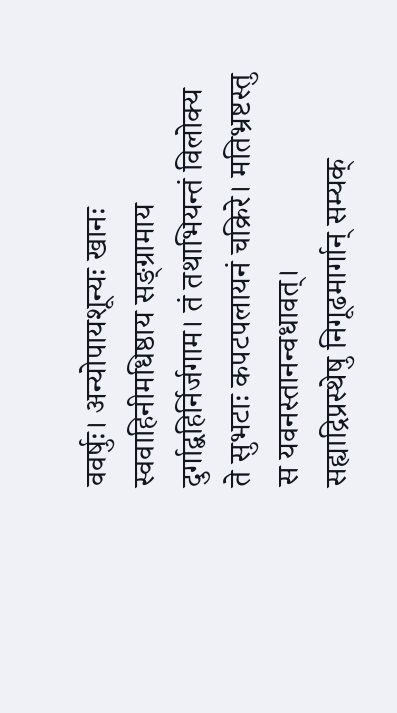ववर्षुः। अन्योपायशून्यः खानः स्ववाहिनीमधिष्ठाय सङ्ग्रामाय दुर्गाद्बहिर्निर्जगाम। तं तथाभियन्तं विलोक्य ते सुभटाः कपटपलायनं चक्रिरे। मतिभ्रष्टस्तु स यवनस्तानन्वधावत्।
सह्याद्रिप्रस्थेषु निगूढमार्गान् सम्यक्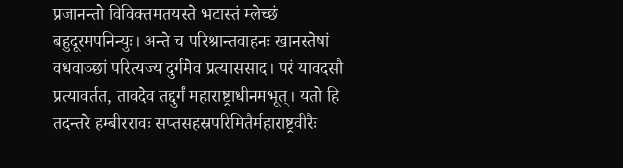प्रजानन्तो विविक्तमतयस्ते भटास्तं म्लेच्छं बहुदूरमपनिन्युः। अन्ते च परिश्रान्तवाहनः खानस्तेषां वधवाञ्छां परित्यज्य दुर्गमेव प्रत्याससाद। परं यावदसौ प्रत्यावर्तत, तावदेव तद्दुर्गं महाराष्ट्राधीनमभूत्। यतो हि तदन्तरे हम्बीररावः सप्तसहस्रपरिमितैर्महाराष्ट्रवीरैः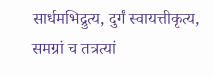सार्धमभिद्रुत्य, दुर्गं स्वायत्तीकृत्य, समग्रां च तत्रत्यां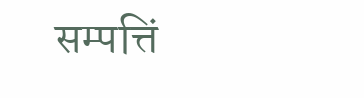सम्पत्तिं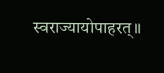स्वराज्यायोपाहरत्॥